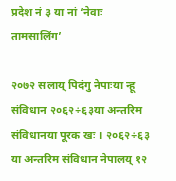प्रदेश नं ३ या नां ‘नेवाः तामसालिंग’

२०७२ सलाय् पिदंगु नेपाःया न्हू संविधान २०६२÷६३या अन्तरिम संविधानया पूरक खः । २०६२÷६३ या अन्तरिम संविधान नेपालय् १२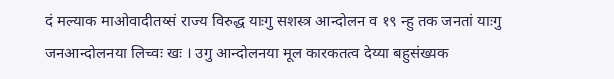दं मल्याक माओवादीतय्सं राज्य विरुद्ध याःगु सशस्त्र आन्दोलन व १९ न्हु तक जनतां याःगु जनआन्दोलनया लिच्वः खः । उगु आन्दोलनया मूल कारकतत्व देय्या बहुसंख्यक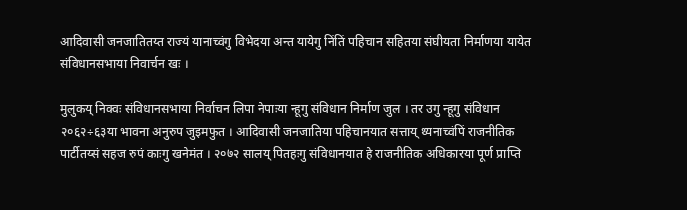आदिवासी जनजातितय्त राज्यं यानाच्वंगु विभेदया अन्त यायेगु निंतिं पहिचान सहितया संघीयता निर्माणया यायेत संविधानसभाया निवार्चन खः ।

मुलुकय् निक्वः संविधानसभाया निर्वाचन लिपा नेपाःया न्हूगु संविधान निर्माण जुल । तर उगु न्हूगु संविधान २०६२÷६३या भावना अनुरुप जुइमफुत । आदिवासी जनजातिया पहिचानयात सत्ताय् थ्यनाच्वंपिं राजनीतिक पार्टीतय्सं सहज रुपं काःगु खनेमंत । २०७२ सालय् पितहःगु संविधानयात हे राजनीतिक अधिकारया पूर्ण प्राप्ति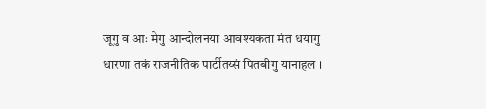जूगु व आः मेगु आन्दोलनया आवश्यकता मंत धयागु धारणा तकं राजनीतिक पार्टीतय्सं पितबीगु यानाहल ।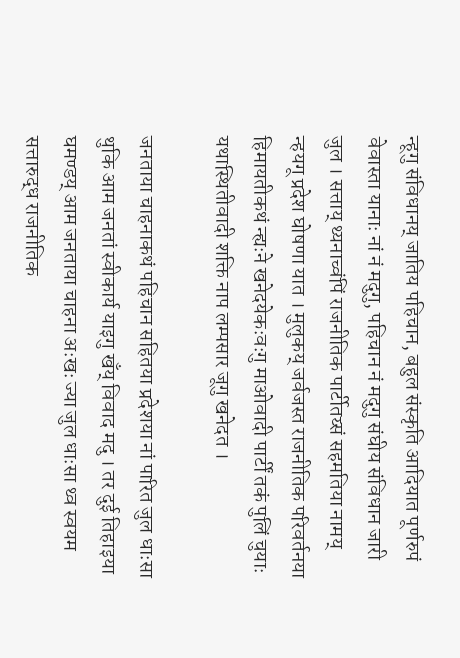न्हूगु संविधानय् जातिय पहिचान, बहुल संस्कृति आदियात पूर्णरुपं वेवास्ता यानाः नां नं मदुगु, पहिचान नं मदुगु संघीय संविधान जारी जुल । सत्ताय् थ्यनाच्वंपिं राजनीतिक पार्टीतय्सं सहमतिया नामय् न्हयगू प्रदेश घोषणा यात । मुलुकय् जर्वजस्त राजनीतिक परिवर्तनया हिमायतीकथं न्ह्यःने खनेदयेकःवःगु माओवादी पार्टीं तकं पुलिं चुयाः यथास्थितीवादी शक्ति नाप लम्पसार जूगु खनेदत ।

जनताया चाहनाकथं पहिचान सहितया प्रदेशया नां पारित जुल धाःसा थुकि आम जनतां स्वीकार्य याइगु खँय् विवाद मदु । तर दुई तिहाइया घमण्डय् आम जनताया चाहना अःखः ज्या जुल धाःसा थ्व स्वयम सत्तारुद्ध राजनीतिक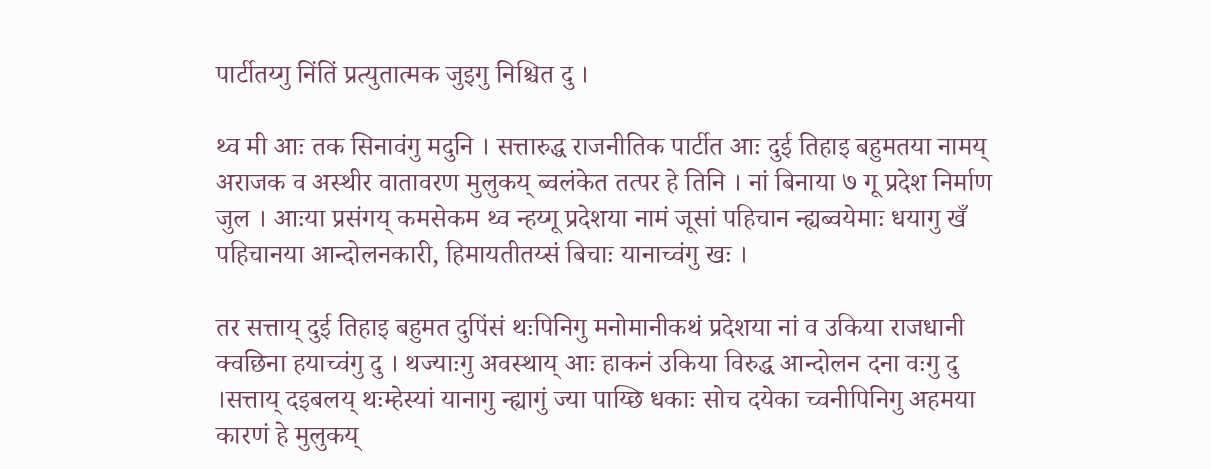पार्टीतय्गु निंतिं प्रत्युतात्मक जुइगु निश्चित दु ।

थ्व मी आः तक सिनावंगु मदुनि । सत्तारुद्ध राजनीतिक पार्टीत आः दुई तिहाइ बहुमतया नामय् अराजक व अस्थीर वातावरण मुलुकय् ब्वलंकेत तत्पर हे तिनि । नां बिनाया ७ गू प्रदेश निर्माण जुल । आःया प्रसंगय् कमसेकम थ्व न्हय्गू प्रदेशया नामं जूसां पहिचान न्ह्यब्वयेमाः धयागु खँ पहिचानया आन्दोलनकारी, हिमायतीतय्सं बिचाः यानाच्वंगु खः ।

तर सत्ताय् दुई तिहाइ बहुमत दुपिंसं थःपिनिगु मनोमानीकथं प्रदेशया नां व उकिया राजधानी क्वछिना हयाच्वंगु दु । थज्याःगु अवस्थाय् आः हाकनं उकिया विरुद्ध आन्दोलन दना वःगु दु ।सत्ताय् दइबलय् थःम्हेस्यां यानागु न्ह्यागुं ज्या पाय्छि धकाः सोच दयेका च्वनीपिनिगु अहमया कारणं हे मुलुकय्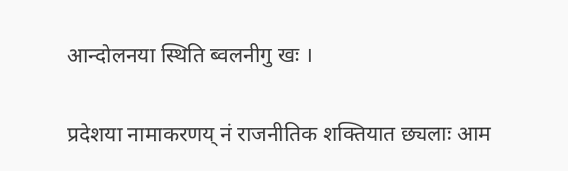आन्दोलनया स्थिति ब्वलनीगु खः ।

प्रदेशया नामाकरणय् नं राजनीतिक शक्तियात छ्यलाः आम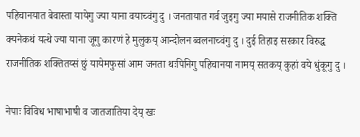पहिचानयात बेवास्ता यायेगु ज्या याना वयाच्वंगु दु । जनतायात गर्व जुइगु ज्या मयासे राजनीतिक शक्ति क्यनेकथं यत्थे ज्या याना जूगु कारणं हे मुलुकय् आन्दोलन ब्वलनाच्वंगु दु । दुई तिहाइ सरकार विरुद्ध राजनीतिक शक्तितय्सं छुं यायेमफुसां आम जनता थःपिनिगु पहिचानया नामय् सतकय् कुहां वये धुंकूगु दु ।

नेपाः विविध भाषाभाषी व जातजातिया देय् खः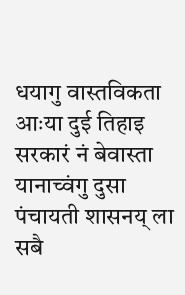धयागु वास्तविकता आःया दुई तिहाइ सरकारं नं बेवास्ता यानाच्वंगु दुसा पंचायती शासनय् ला सबै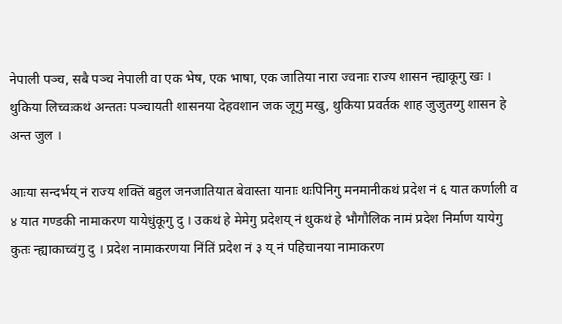नेपाली पञ्च, सबै पञ्च नेपाली वा एक भेष, एक भाषा, एक जातिया नारा ज्वनाः राज्य शासन न्ह्याकूगु खः । थुकिया लिच्वःकथं अन्ततः पञ्चायती शासनया देहवशान जक जूगु मखु, थुकिया प्रवर्तक शाह जुजुतय्गु शासन हे अन्त जुल ।

आःया सन्दर्भय् नं राज्य शक्तिं बहुल जनजातियात बेवास्ता यानाः थःपिनिगु मनमानीकथं प्रदेश नं ६ यात कर्णाली व ४ यात गण्डकी नामाकरण यायेधुंकूगु दु । उकथं हे मेमेगु प्रदेशय् नं थुकथं हे भौगौलिक नामं प्रदेश निर्माण यायेगु कुतः न्ह्याकाच्वंगु दु । प्रदेश नामाकरणया निंतिं प्रदेश नं ३ य् नं पहिचानया नामाकरण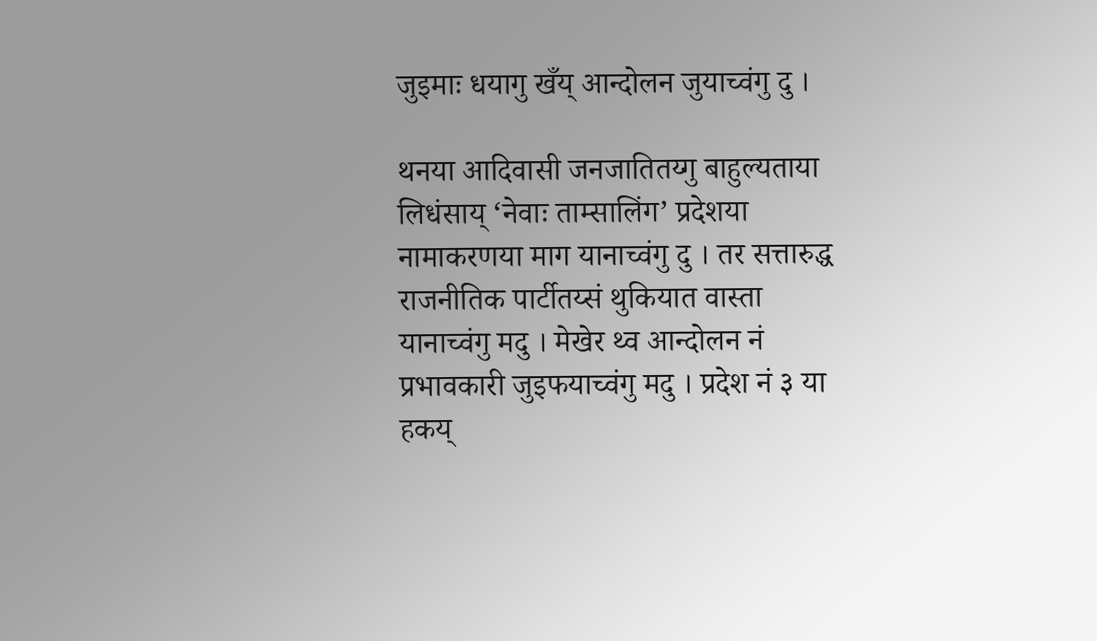जुइमाः धयागु खँय् आन्दोलन जुयाच्वंगु दु ।

थनया आदिवासी जनजातितय्गु बाहुल्यताया लिधंसाय् ‘नेवाः ताम्सालिंग’ प्रदेशया नामाकरणया माग यानाच्वंगु दु । तर सत्तारुद्ध राजनीतिक पार्टीतय्सं थुकियात वास्ता यानाच्वंगु मदु । मेखेर थ्व आन्दोलन नं प्रभावकारी जुइफयाच्वंगु मदु । प्रदेश नं ३ या हकय्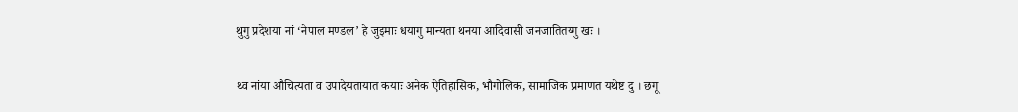थुगु प्रदेशया नां ‘नेपाल मण्डल’ हे जुइमाः धयागु मान्यता थनया आदिवासी जनजातितय्गु खः ।

थ्व नांया औचित्यता व उपादेयतायात कयाः अनेक ऐतिहासिक, भौगोलिक, सामाजिक प्रमाणत यथेष्ट दु । छगू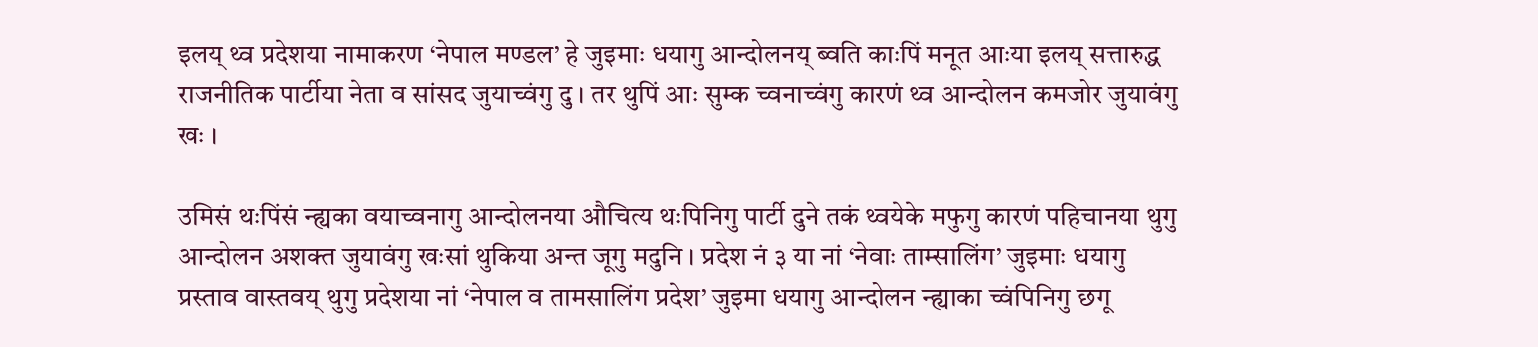इलय् थ्व प्रदेशया नामाकरण ‘नेपाल मण्डल’ हे जुइमाः धयागु आन्दोलनय् ब्वति काःपिं मनूत आःया इलय् सत्तारुद्ध राजनीतिक पार्टीया नेता व सांसद जुयाच्वंगु दु । तर थुपिं आः सुम्क च्वनाच्वंगु कारणं थ्व आन्दोलन कमजोर जुयावंगु खः ।

उमिसं थःपिंसं न्ह्यका वयाच्वनागु आन्दोलनया औचित्य थःपिनिगु पार्टी दुने तकं थ्वयेके मफुगु कारणं पहिचानया थुगु आन्दोलन अशक्त जुयावंगु खःसां थुकिया अन्त जूगु मदुनि । प्रदेश नं ३ या नां ‘नेवाः ताम्सालिंग’ जुइमाः धयागु प्रस्ताव वास्तवय् थुगु प्रदेशया नां ‘नेपाल व तामसालिंग प्रदेश’ जुइमा धयागु आन्दोलन न्ह्याका च्वंपिनिगु छगू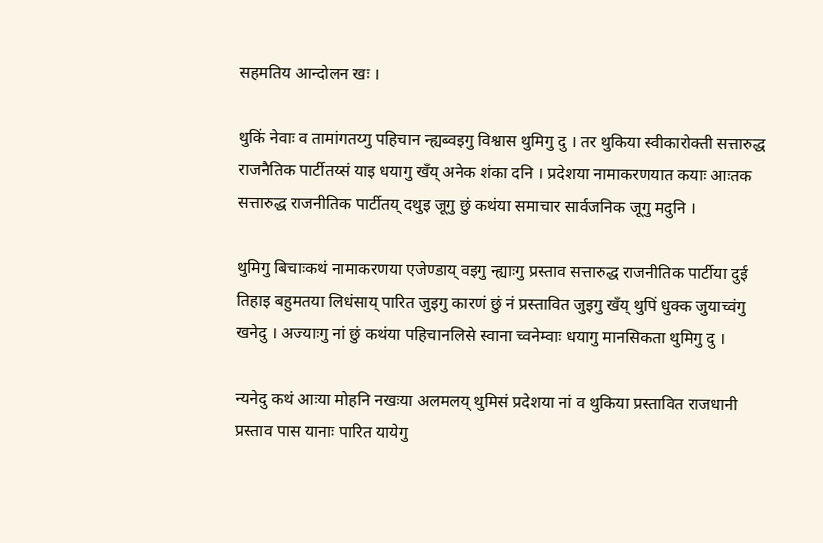सहमतिय आन्दोलन खः ।

थुकिं नेवाः व तामांगतय्गु पहिचान न्ह्यब्वइगु विश्वास थुमिगु दु । तर थुकिया स्वीकारोक्ती सत्तारुद्ध राजनैतिक पार्टीतय्सं याइ धयागु खँय् अनेक शंका दनि । प्रदेशया नामाकरणयात कयाः आःतक सत्तारुद्ध राजनीतिक पार्टीतय् दथुइ जूगु छुं कथंया समाचार सार्वजनिक जूगु मदुनि ।

थुमिगु बिचाःकथं नामाकरणया एजेण्डाय् वइगु न्ह्याःगु प्रस्ताव सत्तारुद्ध राजनीतिक पार्टीया दुई तिहाइ बहुमतया लिधंसाय् पारित जुइगु कारणं छुं नं प्रस्तावित जुइगु खँय् थुपिं धुक्क जुयाच्वंगु खनेदु । अज्याःगु नां छुं कथंया पहिचानलिसे स्वाना च्वनेम्वाः धयागु मानसिकता थुमिगु दु ।

न्यनेदु कथं आःया मोहनि नखःया अलमलय् थुमिसं प्रदेशया नां व थुकिया प्रस्तावित राजधानी प्रस्ताव पास यानाः पारित यायेगु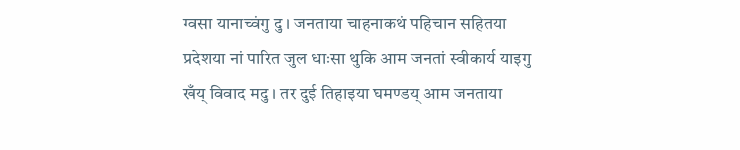ग्वसा यानाच्वंगु दु । जनताया चाहनाकथं पहिचान सहितया प्रदेशया नां पारित जुल धाःसा थुकि आम जनतां स्वीकार्य याइगु खँय् विवाद मदु । तर दुई तिहाइया घमण्डय् आम जनताया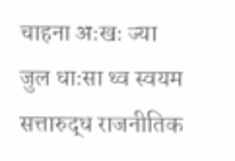चाहना अःखः ज्या जुल धाःसा थ्व स्वयम सत्तारुद्ध राजनीतिक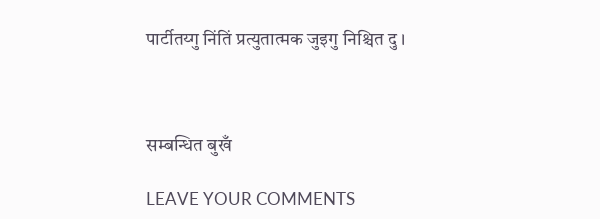पार्टीतय्गु निंतिं प्रत्युतात्मक जुइगु निश्चित दु ।



सम्बन्धित बुखँ

LEAVE YOUR COMMENTS